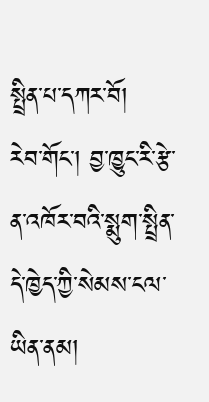སྤྲིན་པ་དཀར་བོ།
རེབ་གོང་། བྱ་ཁྱུང་རི་རྩེ་ན་འཁོར་བའི་སྨུག་སྤྲིན་དེ་ཁྱེད་ཀྱི་སེམས་ངལ་ཡིན་ནམ།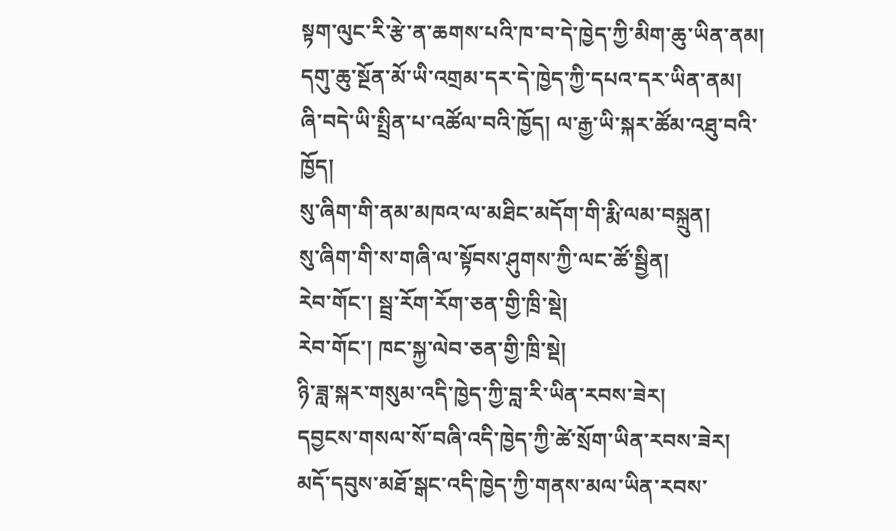སྟག་ལུང་རི་རྩེ་ན་ཆགས་པའི་ཁ་བ་དེ་ཁྱེད་ཀྱི་མིག་ཆུ་ཡིན་ནམ།
དགུ་ཆུ་སྔོན་མོ་ཡི་འགྲམ་དར་དེ་ཁྱེད་ཀྱི་དཔའ་དར་ཡིན་ནམ།
ཞི་བདེ་ཡི་སྤྲིན་པ་འཚོལ་བའི་ཁྱོད། ལ་རྒྱ་ཡི་སྐར་ཚོམ་འཐུ་བའི་ཁྱོད།
སུ་ཞིག་གི་ནམ་མཁའ་ལ་མཐིང་མདོག་གི་རྨི་ལམ་བསྐྲུན།
སུ་ཞིག་གི་ས་གཞི་ལ་སྟོབས་ཤུགས་ཀྱི་ལང་ཚོ་སྦྱིན།
རེབ་གོང་། སྦྲ་རོག་རོག་ཅན་གྱི་ཁྲི་སྡེ།
རེབ་གོང་། ཁང་སྐྱ་ལེབ་ཅན་གྱི་ཁྲི་སྡེ།
ཉི་ཟླ་སྐར་གསུམ་འདི་ཁྱེད་ཀྱི་བླ་རི་ཡིན་རབས་ཟེར།
དབྱངས་གསལ་སོ་བཞི་འདི་ཁྱེད་ཀྱི་ཚེ་སྲོག་ཡིན་རབས་ཟེར།
མདོ་དབུས་མཐོ་སྒང་འདི་ཁྱེད་ཀྱི་གནས་མལ་ཡིན་རབས་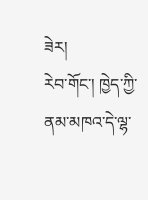ཟེར།
རེབ་གོང་། ཁྱེད་ཀྱི་ནམ་མཁའ་དེ་ལྷ་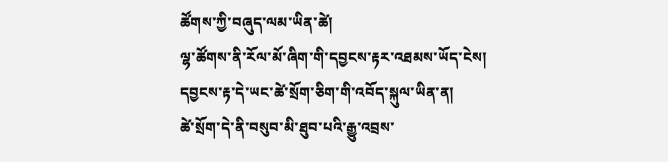ཚོགས་ཀྱི་བཞུད་ལམ་ཡིན་ཚེ།
ལྷ་ཚོགས་ནི་རོལ་མོ་ཞིག་གི་དབྱངས་རྟར་འཐམས་ཡོད་ངེས།
དབྱངས་རྟ་དེ་ཡང་ཚེ་སྲོག་ཅིག་གི་འབོད་སྐུལ་ཡིན་ན།
ཚེ་སྲོག་དེ་ནི་བསུབ་མི་ཐུབ་པའི་རྒྱུ་འབྲས་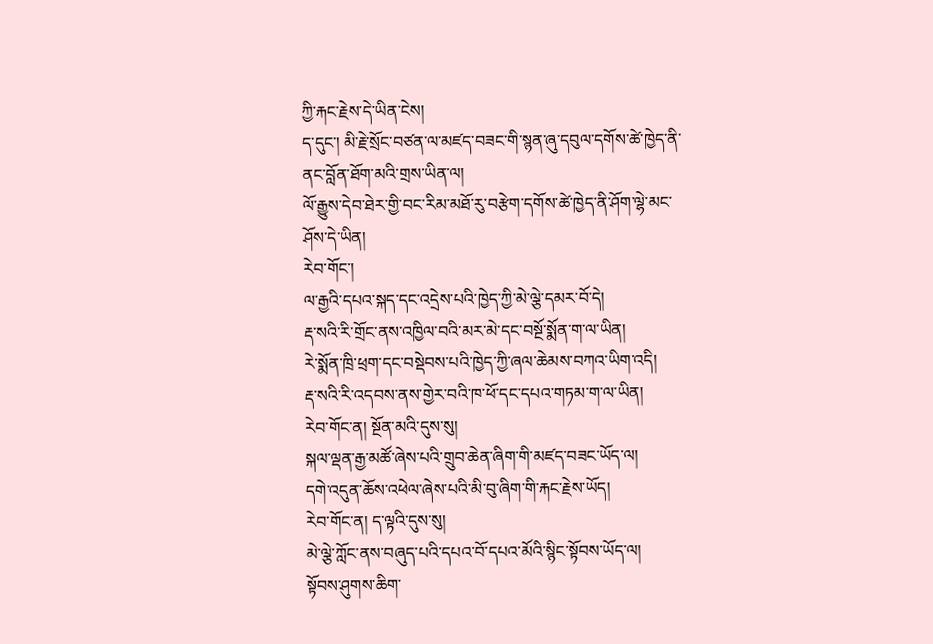ཀྱི་རྐང་རྗེས་དེ་ཡིན་ངེས།
ད་དུང་། མི་རྗེ་སྲོང་བཙན་ལ་མཛད་བཟང་གི་སྙན་ཞུ་དབུལ་དགོས་ཚེ་ཁྱེད་ནི་ནང་བློན་ཐོག་མའི་གྲས་ཡིན་ལ།
ལོ་རྒྱུས་དེབ་ཐེར་གྱི་བང་རིམ་མཐོ་རུ་བརྩེག་དགོས་ཚེ་ཁྱེད་ནི་ཤོག་ལྷེ་མང་ཤོས་དེ་ཡིན།
རེབ་གོང་།
ལ་རྒྱའི་དཔའ་སྐད་དང་འདྲེས་པའི་ཁྱེད་ཀྱི་མེ་ལྕེ་དམར་བོ་དེ།
རྡ་སའི་རི་གྲོང་ནས་འཁྱིལ་བའི་མར་མེ་དང་བསྔོ་སྨོན་ག་ལ་ཡིན།
རེ་སྨོན་ཁྲི་ཕྲག་དང་བསྡེབས་པའི་ཁྱེད་ཀྱི་ཞལ་ཆེམས་བཀའ་ཡིག་འདི།
རྡ་སའི་རི་འདབས་ནས་གྱེར་བའི་ཁ་ཕོ་དང་དཔའ་གཏམ་ག་ལ་ཡིན།
རེབ་གོང་ན། སྔོན་མའི་དུས་སུ།
སྐལ་ལྡན་རྒྱ་མཚོ་ཞེས་པའི་གྲུབ་ཆེན་ཞིག་གི་མཛད་བཟང་ཡོད་ལ།
དགེ་འདུན་ཆོས་འཕེལ་ཞེས་པའི་མི་བུ་ཞིག་གི་རྐང་རྗེས་ཡོད།
རེབ་གོང་ན། ད་ལྟའི་དུས་སུ།
མེ་ལྕེ་ཀློང་ནས་བཞུད་པའི་དཔའ་བོ་དཔའ་མོའི་སྙིང་སྟོབས་ཡོད་ལ།
སྟོབས་ཤུགས་ཆིག་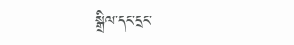སྒྲིལ་དང་དྲང་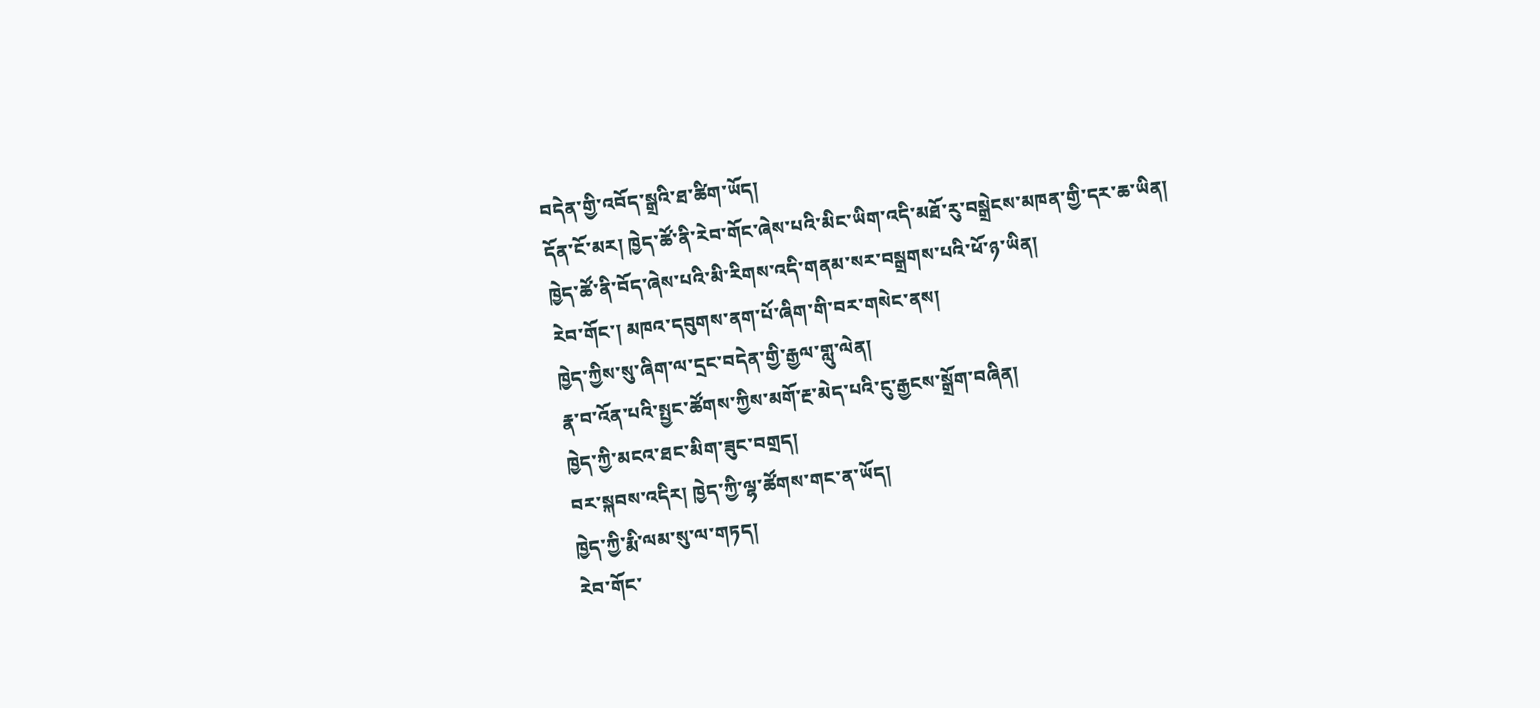བདེན་གྱི་འབོད་སྒྲའི་ཐ་ཚིག་ཡོད།
དོན་ངོ་མར། ཁྱེད་ཚོ་ནི་རེབ་གོང་ཞེས་པའི་མིང་ཡིག་འདི་མཐོ་རུ་བསྒྲེངས་མཁན་གྱི་དར་ཆ་ཡིན།
ཁྱེད་ཚོ་ནི་བོད་ཞེས་པའི་མི་རིགས་འདི་གནམ་སར་བསྒྲགས་པའི་ཕོ་ཉ་ཡིན།
རེབ་གོང་། མཁའ་དབུགས་ནག་པོ་ཞིག་གི་བར་གསེང་ནས།
ཁྱེད་ཀྱིས་སུ་ཞིག་ལ་དྲང་བདེན་གྱི་རྒྱལ་གླུ་ལེན།
རྣ་བ་འོན་པའི་སྤྱང་ཚོགས་ཀྱིས་མགོ་རྔ་མེད་པའི་ངུ་རྒྱངས་སྒྲོག་བཞིན།
ཁྱེད་ཀྱི་མངའ་ཐང་མིག་ཟུང་བགྲད།
བར་སྐབས་འདིར། ཁྱེད་ཀྱི་ལྷ་ཚོགས་གང་ན་ཡོད།
ཁྱེད་ཀྱི་རྨི་ལམ་སུ་ལ་གཏད།
རེབ་གོང་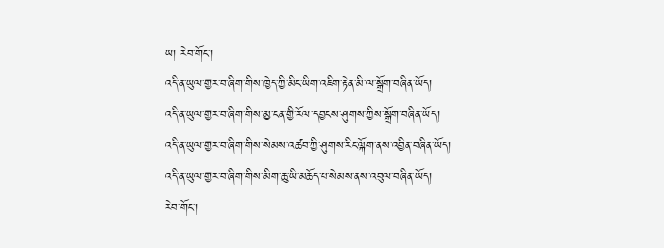ཡ། རེབ་གོང་།
འདི་ན་ཡུལ་གྱར་བ་ཞིག་གིས་ཁྱེད་ཀྱི་མིང་ཡིག་འཇིག་རྟེན་མི་ལ་སྒྲོག་བཞིན་ཡོད།
འདི་ན་ཡུལ་གྱར་བ་ཞིག་གིས་མྱ་ངན་གྱི་རོལ་དབྱངས་ཤུགས་ཀྱིས་སྒྲོག་བཞིན་ཡོད།
འདི་ན་ཡུལ་གྱར་བ་ཞིག་གིས་སེམས་འཚབ་ཀྱི་ཤུགས་རིང་ལྐོག་ནས་འབྱིན་བཞིན་ཡོད།
འདི་ན་ཡུལ་གྱར་བ་ཞིག་གིས་མིག་ཆུ་ཡི་མཆོད་པ་སེམས་ནས་འབུལ་བཞིན་ཡོད།
རེབ་གོང་།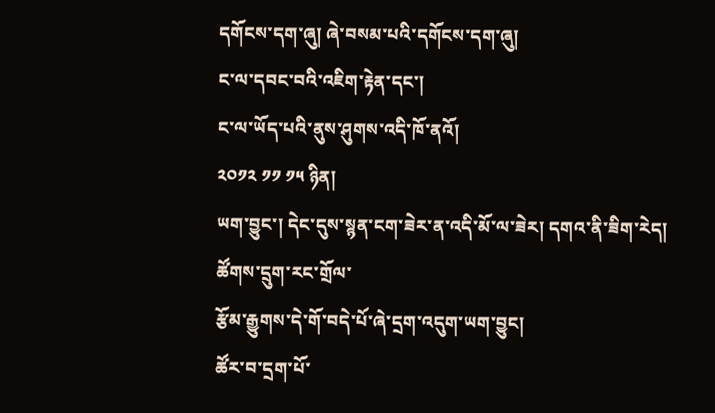དགོངས་དག་ཞུ། ཞེ་བསམ་པའི་དགོངས་དག་ཞུ།
ང་ལ་དབང་བའི་འཇིག་རྟེན་དང་།
ང་ལ་ཡོད་པའི་ནུས་ཤུགས་འདི་ཁོ་ནའོ།
༢༠༡༢ ༡༡ ༡༥ ཉིན།
ཡག་བྱུང་། དེང་དུས་སྙན་ངག་ཟེར་ན་འདི་མོ་ལ་ཟེར། དགའ་ནི་ཟིག་རེད།
ཚོགས་དྲུག་རང་གྲོལ་
རྩོམ་རྒྱུགས་དེ་གོ་བདེ་པོ་ཞེ་དྲག་འདུག་ཡག་བྱུང།
ཚོར་བ་དྲག་པོ་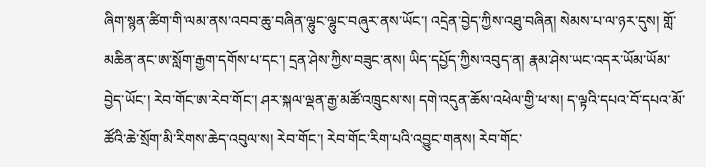ཞིག་སྙན་ཚིག་གི་ལམ་ནས་འབབ་ཆུ་བཞིན་ལྷུང་ལྷུང་བཞུར་ནས་ཡོང་། འདྲེན་བྱེད་ཀྱིས་འཐུ་བཞིན། སེམས་པ་ལ་ཉར་དུས། གློ་མཆིན་ནང་ཨ་སློག་རྒྱག་དགོས་པ་དང་། དྲན་ཤེས་ཀྱིས་བཟུང་ནས། ཡིད་དཔྱོད་ཀྱིས་འབུད་ན། རྣམ་ཤེས་ཡང་འདར་ཡོམ་ཡོམ་བྱེད་ཡོང་། རེབ་གོང་ཨ་རེབ་གོང་། ཤར་སྐལ་ལྡན་རྒྱ་མཚོ་འཁྲུངས་ས། དགེ་འདུན་ཆོས་འཕེལ་གྱི་ཕ་ས། ད་ལྟའི་དཔའ་བོ་དཔའ་མོ་ཚོའི་ཆེ་སྲོག་མི་རིགས་ཆེད་འབུལ་ས། རེབ་གོང་། རེབ་གོང་རིག་པའི་འབྱུང་གནས། རེབ་གོང་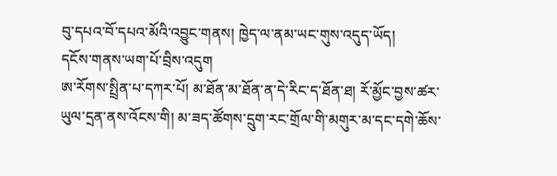བུ་དཔའ་བོ་དཔའ་མོའི་འབྱུང་གནས། ཁྱེད་ལ་ནམ་ཡང་གུས་འདུད་ཡོད།
དངོས་གནས་ཡག་པོ་བྲིས་འདུག
ཨ་རོགས་སྤྲིན་པ་དཀར་པོ། མ་ཐོན་མ་ཐོན་ན་དེ་རིང་ད་ཐོན་ཐ། རོ་མྱོང་བྱས་ཚར་ཡུལ་དྲན་ནས་འོངས་གི། མ་ཟད་ཚོགས་དྲུག་རང་གྲོལ་གི་མགུར་མ་དང་དགེ་ཆོས་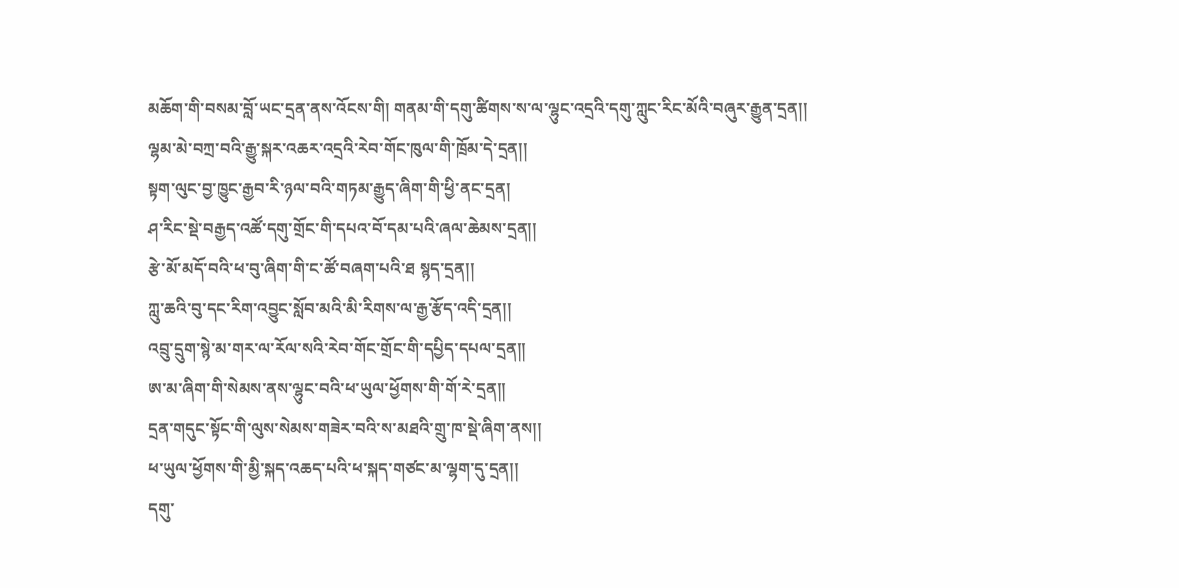མཆོག་གི་བསམ་བློ་ཡང་དྲན་ནས་འོངས་གི། གནམ་གི་དགུ་ཚིགས་ས་ལ་ལྷུང་འདྲའི་དགུ་ཀླུང་རིང་མོའི་བཞུར་རྒྱུན་དྲན།།
ལྷམ་མེ་བཀྲ་བའི་རྒྱུ་སྐར་འཆར་འདྲའི་རེབ་གོང་ཁུལ་གི་ཁྲོམ་དེ་དྲན།།
སྟག་ལུང་བྱ་ཁྱུང་རྒྱབ་རི་ཉལ་བའི་གཏམ་རྒྱུད་ཞིག་གི་ཕྱི་ནང་དྲན།
ཤ་རིང་སྡེ་བརྒྱད་འཚོ་དགུ་གྲོང་གི་དཔའ་བོ་དམ་པའི་ཞལ་ཆེམས་དྲན།།
རྩེ་མོ་མདོ་བའི་ཕ་བུ་ཞིག་གི་ང་ཚོ་བཞག་པའི་ཐ སྙད་དྲན།།
ཀླུ་ཆའི་བུ་དང་རིག་འབྱུང་སློབ་མའི་མི་རིགས་ལ་རྒྱ་རྩོད་འདི་དྲན།།
འབྲུ་དྲུག་སྙེ་མ་གར་ལ་རོལ་སའི་རེབ་གོང་གྲོང་གི་དཔྱིད་དཔལ་དྲན།།
ཨ་མ་ཞིག་གི་སེམས་ནས་ལྷུང་བའི་ཕ་ཡུལ་ཕྱོགས་གི་གོ་རེ་དྲན།།
དྲན་གདུང་སྟོང་གི་ལུས་སེམས་གཟེར་བའི་ས་མཐའི་གྲུ་ཁ་སྡེ་ཞིག་ནས།།
ཕ་ཡུལ་ཕྱོགས་གི་མྱི་སྐད་འཆད་པའི་ཕ་སྐད་གཙང་མ་ལྷག་དུ་དྲན།།
དགུ་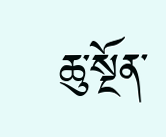ཆུ་སྔོན་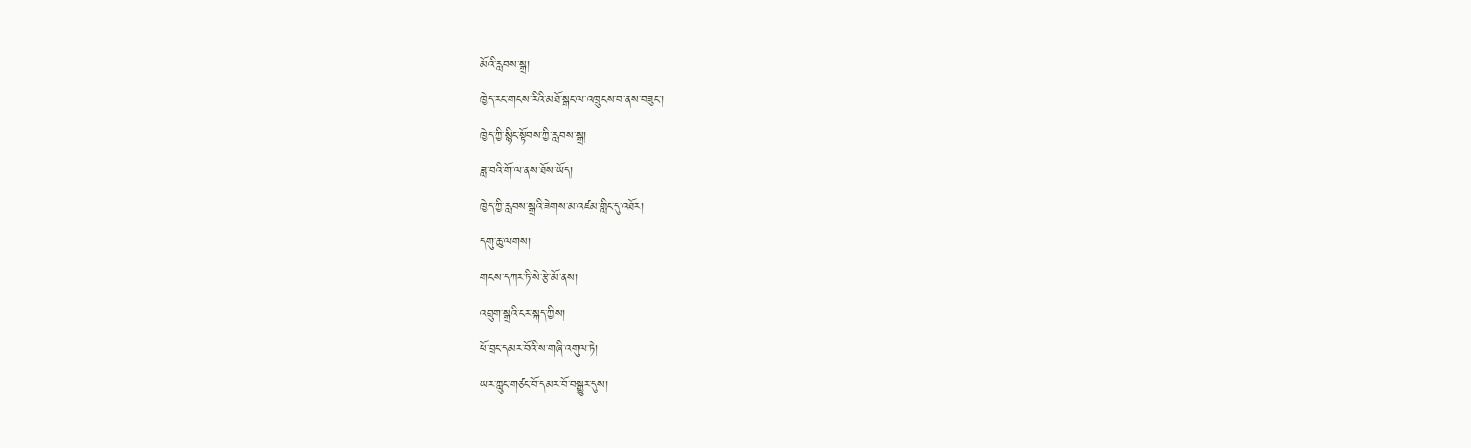མོའི་རླབས་སྒྲ།
ཁྱེད་རང་གངས་རིའི་མཐོ་སྒང་ལ་འཁྲུངས་བ་ནས་བཟུང་།
ཁྱེད་ཀྱི་སྙིང་སྟོབས་ཀྱི་རླབས་སྒྲ།
ཟླ་བའི་གོ་ལ་ནས་ཐོས་ཡོད།
ཁྱེད་ཀྱི་རླབས་སྒྲའི་ཟེགས་མ་འཛམ་གླིང་དུ་འཐོར།
དགུ་ཆུ་ལགས།
གངས་དཀར་ཏི་སེ་རྩེ་མོ་ནས།
འབྲུག་སྒྲའི་ངར་སྐད་ཀྱིས།
ཕོ་བྲང་དམར་བོའི་ས་གཞི་འགུལ་ཏེ།
ཡར་ཀླུང་གཙང་བོ་དམར་བོ་བསྒྱུར་དུས།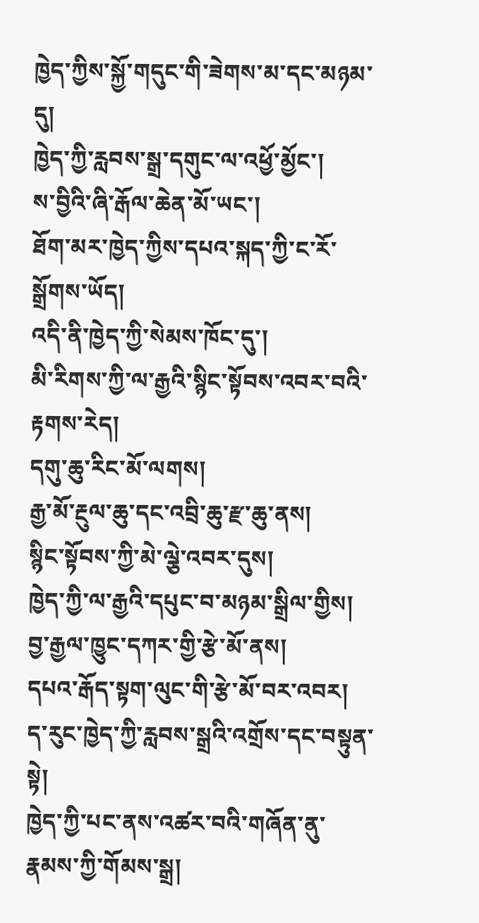ཁྱེད་ཀྱིས་སྐྱོ་གདུང་གི་ཟེགས་མ་དང་མཉམ་དུ།
ཁྱེད་ཀྱི་རླབས་སྒྲ་དགུང་ལ་འཕྱོ་མྱོང་།
ས་བྱིའི་ཞི་རྒོལ་ཆེན་མོ་ཡང་།
ཐོག་མར་ཁྱེད་ཀྱིས་དཔའ་སྐད་ཀྱི་ང་རོ་སྒྲོགས་ཡོད།
འདི་ནི་ཁྱེད་ཀྱི་སེམས་ཁོང་དུ་།
མི་རིགས་ཀྱི་ལ་རྒྱའི་སྙིང་སྟོབས་འབར་བའི་རྟགས་རེད།
དགུ་ཆུ་རིང་མོ་ལགས།
རྒྱ་མོ་རྔུལ་ཆུ་དང་འབྲི་ཆུ་རྫ་ཆུ་ནས།
སྙིང་སྟོབས་ཀྱི་མེ་ལྕེ་འབར་དུས།
ཁྱེད་ཀྱི་ལ་རྒྱའི་དཔུང་བ་མཉམ་སྒྲིལ་གྱིས།
བྱ་རྒྱལ་ཁྱུང་དཀར་གྱི་རྩེ་མོ་ནས།
དཔའ་རྒོད་སྟག་ལུང་གི་རྩེ་མོ་བར་འབར།
ད་རུང་ཁྱེད་ཀྱི་རླབས་སྒྲའི་འགྲོས་དང་བསྟུན་སྟེ།
ཁྱེད་ཀྱི་པང་ནས་འཚར་བའི་གཞོན་ནུ་རྣམས་ཀྱི་གོམས་སྒྲ།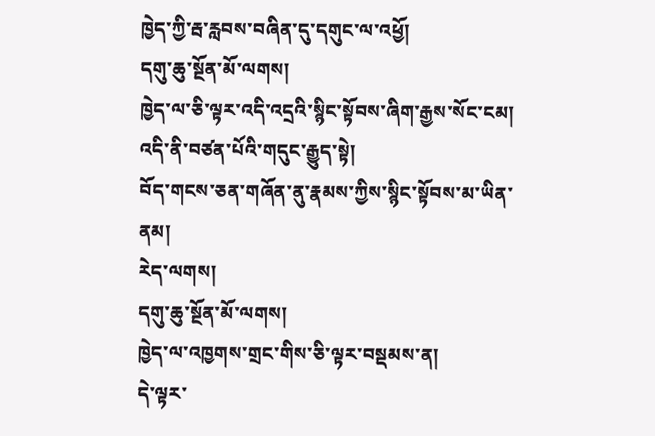ཁྱེད་ཀྱི་རྦ་རླབས་བཞིན་དུ་དགུང་ལ་འཕྱོ།
དགུ་ཆུ་སྔོན་མོ་ལགས།
ཁྱེད་ལ་ཅི་ལྟར་འདི་འདྲའི་སྙིང་སྟོབས་ཞིག་རྒྱས་སོང་ངམ།
འདི་ནི་བཙན་པོའི་གདུང་རྒྱུད་སྟེ།
བོད་གངས་ཅན་གཞོན་ནུ་རྣམས་ཀྱིས་སྙིང་སྟོབས་མ་ཡིན་ནམ།
རེད་ལགས།
དགུ་ཆུ་སྔོན་མོ་ལགས།
ཁྱེད་ལ་འཁྱགས་གྲང་གིས་ཅི་ལྟར་བསྡམས་ན།
དེ་ལྟར་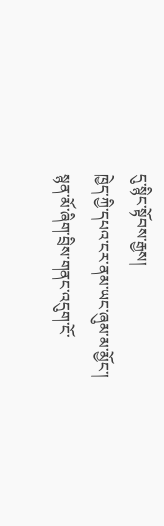དུ་སྙིང་སྟོབས་རྒྱས།
ཁྱེད་ཀྱི་དཔའ་ངར་ནམ་ཡང་ཞུམ་མ་མྱོང་།
སྙན་མོ་ཞིག་བྲིས་གནང་འདུག་ངོ་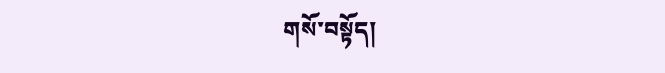གསོ་བསྟོད།